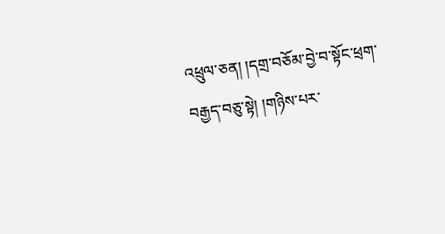འཕྲུལ་ཅན། །དགྲ་བཅོམ་བྱེ་བ་སྟོང་ཕྲག་བརྒྱད་བཅུ་སྟེ། །གཉིས་པར་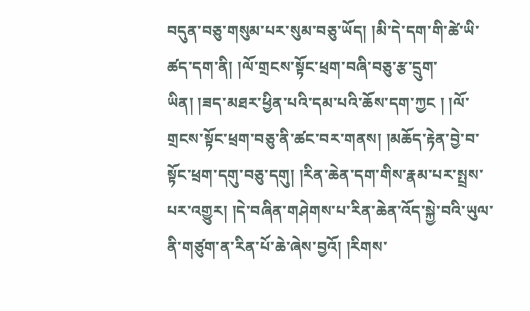བདུན་བཅུ་གསུམ་པར་སུམ་བཅུ་ཡོད། །མི་དེ་དག་གི་ཚེ་ཡི་ཚད་དག་ནི། །ལོ་གྲངས་སྟོང་ཕྲག་བཞི་བཅུ་རྩ་དྲུག་ཡིན། །ཟད་མཐར་ཕྱིན་པའི་དམ་པའི་ཆོས་དག་ཀྱང ། །ལོ་གྲངས་སྟོང་ཕྲག་བཅུ་ནི་ཚང་བར་གནས། །མཆོད་རྟེན་བྱེ་བ་སྟོང་ཕྲག་དགུ་བཅུ་དགུ། །རིན་ཆེན་དག་གིས་རྣམ་པར་སྤྲས་པར་འགྱུར། །དེ་བཞིན་གཤེགས་པ་རིན་ཆེན་འོད་སྐྱེ་བའི་ཡུལ་ནི་གཙུག་ན་རིན་པོ་ཆེ་ཞེས་བྱའོ། །རིགས་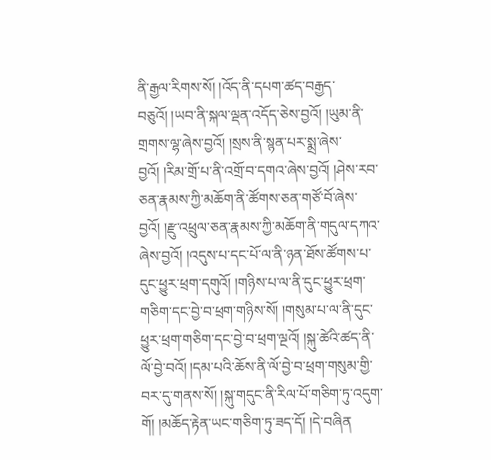ནི་རྒྱལ་རིགས་སོ། །འོད་ནི་དཔག་ཚད་བརྒྱད་བཅུའོ། །ཡབ་ནི་སྐལ་ལྡན་འདོད་ཅེས་བྱའོ། །ཡུམ་ནི་གྲགས་ལྷ་ཞེས་བྱའོ། །སྲས་ནི་སྙན་པར་སྨྲ་ཞེས་བྱའོ། །རིམ་གྲོ་པ་ནི་འགྲོ་བ་དགའ་ཞེས་བྱའོ། །ཤེས་རབ་ཅན་རྣམས་ཀྱི་མཆོག་ནི་ཚོགས་ཅན་གཙོ་བོ་ཞེས་བྱའོ། །རྫུ་འཕྲུལ་ཅན་རྣམས་ཀྱི་མཆོག་ནི་གདུལ་དཀའ་ཞེས་བྱའོ། །འདུས་པ་དང་པོ་ལ་ནི་ཉན་ཐོས་ཚོགས་པ་དུང་ཕྱུར་ཕྲག་དགུའོ། །གཉིས་པ་ལ་ནི་དུང་ཕྱུར་ཕྲག་གཅིག་དང་བྱེ་བ་ཕྲག་གཉིས་སོ། །གསུམ་པ་ལ་ནི་དུང་ཕྱུར་ཕྲག་གཅིག་དང་བྱེ་བ་ཕྲག་ལྔའོ། །སྐུ་ཚེའི་ཚད་ནི་ལོ་བྱེ་བའོ། །དམ་པའི་ཆོས་ནི་ལོ་བྱེ་བ་ཕྲག་གསུམ་གྱི་བར་དུ་གནས་སོ། །སྐུ་གདུང་ནི་རིལ་པོ་གཅིག་ཏུ་འདུག་གོ། །མཆོད་རྟེན་ཡང་གཅིག་ཏུ་ཟད་དོ། །དེ་བཞིན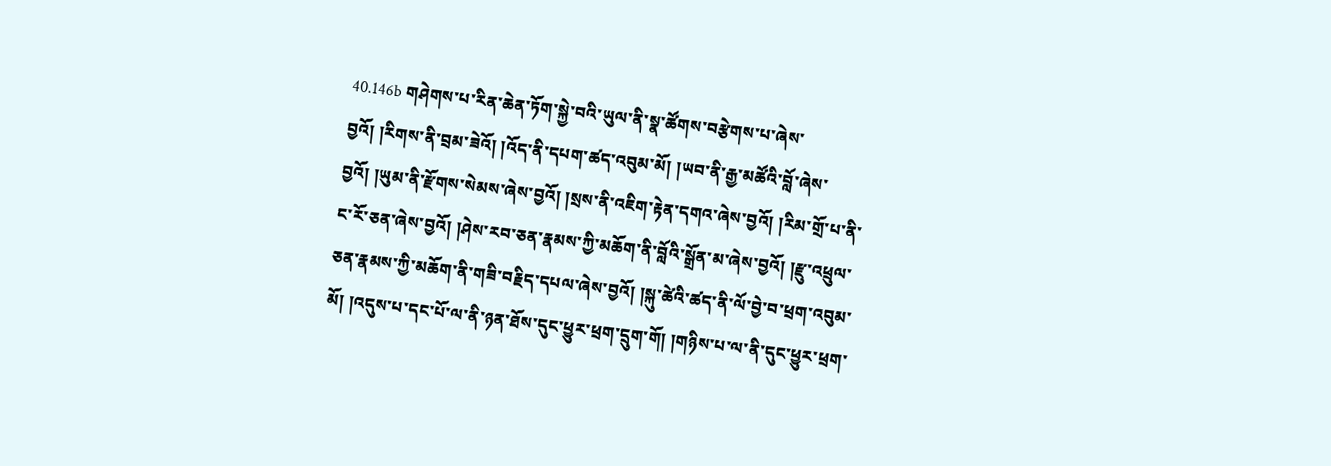40.146b གཤེགས་པ་རིན་ཆེན་ཏོག་སྐྱེ་བའི་ཡུལ་ནི་སྣ་ཚོགས་བརྩེགས་པ་ཞེས་བྱའོ། །རིགས་ནི་བྲམ་ཟེའོ། །འོད་ནི་དཔག་ཚད་འབུམ་མོ། །ཡབ་ནི་རྒྱ་མཚོའི་བློ་ཞེས་བྱའོ། །ཡུམ་ནི་རྫོགས་སེམས་ཞེས་བྱའོ། །སྲས་ནི་འཇིག་རྟེན་དགའ་ཞེས་བྱའོ། །རིམ་གྲོ་པ་ནི་ང་རོ་ཅན་ཞེས་བྱའོ། །ཤེས་རབ་ཅན་རྣམས་ཀྱི་མཆོག་ནི་བློའི་སྒྲོན་མ་ཞེས་བྱའོ། །རྫུ་འཕྲུལ་ཅན་རྣམས་ཀྱི་མཆོག་ནི་གཟི་བརྗིད་དཔལ་ཞེས་བྱའོ། །སྐུ་ཚེའི་ཚད་ནི་ལོ་བྱེ་བ་ཕྲག་འབུམ་མོ། །འདུས་པ་དང་པོ་ལ་ནི་ཉན་ཐོས་དུང་ཕྱུར་ཕྲག་དྲུག་གོ། །གཉིས་པ་ལ་ནི་དུང་ཕྱུར་ཕྲག་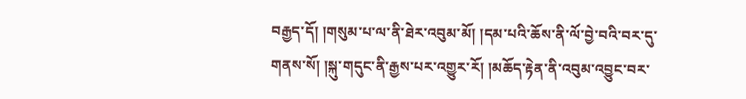བརྒྱད་དོ། །གསུམ་པ་ལ་ནི་ཐེར་འབུམ་མོ། །དམ་པའི་ཆོས་ནི་ལོ་བྱེ་བའི་བར་དུ་གནས་སོ། །སྐུ་གདུང་ནི་རྒྱས་པར་འགྱུར་རོ། །མཆོད་རྟེན་ནི་འབུམ་འབྱུང་བར་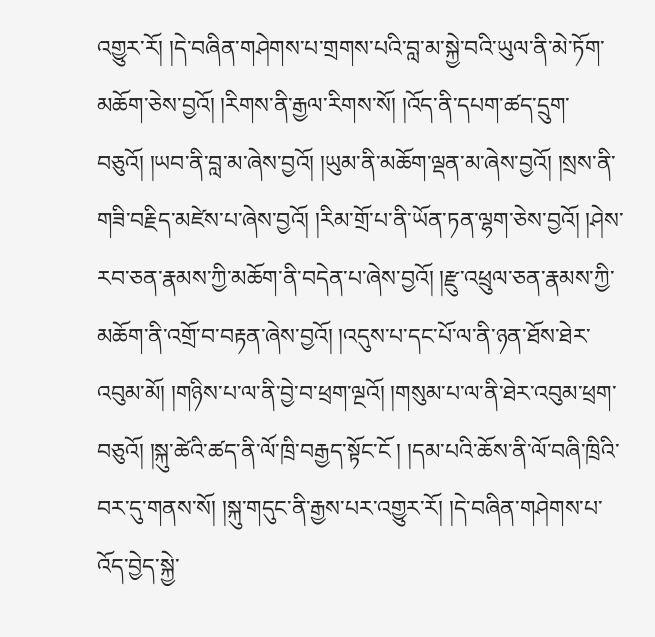འགྱུར་རོ། །དེ་བཞིན་གཤེགས་པ་གྲགས་པའི་བླ་མ་སྐྱེ་བའི་ཡུལ་ནི་མེ་ཏོག་མཆོག་ཅེས་བྱའོ། །རིགས་ནི་རྒྱལ་རིགས་སོ། །འོད་ནི་དཔག་ཚད་དྲུག་བཅུའོ། །ཡབ་ནི་བླ་མ་ཞེས་བྱའོ། །ཡུམ་ནི་མཆོག་ལྡན་མ་ཞེས་བྱའོ། །སྲས་ནི་གཟི་བརྗིད་མཛེས་པ་ཞེས་བྱའོ། །རིམ་གྲོ་པ་ནི་ཡོན་ཏན་ལྷག་ཅེས་བྱའོ། །ཤེས་རབ་ཅན་རྣམས་ཀྱི་མཆོག་ནི་བདེན་པ་ཞེས་བྱའོ། །རྫུ་འཕྲུལ་ཅན་རྣམས་ཀྱི་མཆོག་ནི་འགྲོ་བ་བརྟན་ཞེས་བྱའོ། །འདུས་པ་དང་པོ་ལ་ནི་ཉན་ཐོས་ཐེར་འབུམ་མོ། །གཉིས་པ་ལ་ནི་བྱེ་བ་ཕྲག་ལྔའོ། །གསུམ་པ་ལ་ནི་ཐེར་འབུམ་ཕྲག་བཅུའོ། །སྐུ་ཚེའི་ཚད་ནི་ལོ་ཁྲི་བརྒྱད་སྟོང་ངོ ། །དམ་པའི་ཆོས་ནི་ལོ་བཞི་ཁྲིའི་བར་དུ་གནས་སོ། །སྐུ་གདུང་ནི་རྒྱས་པར་འགྱུར་རོ། །དེ་བཞིན་གཤེགས་པ་འོད་བྱེད་སྐྱེ་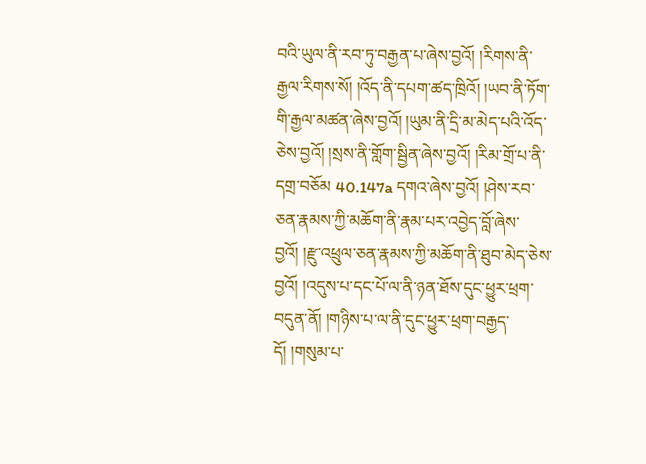བའི་ཡུལ་ནི་རབ་ཏུ་བརྒྱན་པ་ཞེས་བྱའོ། །རིགས་ནི་རྒྱལ་རིགས་སོ། །འོད་ནི་དཔག་ཚད་ཁྲིའོ། །ཡབ་ནི་ཏོག་གི་རྒྱལ་མཚན་ཞེས་བྱའོ། །ཡུམ་ནི་དྲི་མ་མེད་པའི་འོད་ཅེས་བྱའོ། །སྲས་ནི་གློག་སྦྱིན་ཞེས་བྱའོ། །རིམ་གྲོ་པ་ནི་དགྲ་བཅོམ 40.147a དགའ་ཞེས་བྱའོ། །ཤེས་རབ་ཅན་རྣམས་ཀྱི་མཆོག་ནི་རྣམ་པར་འབྱེད་བློ་ཞེས་བྱའོ། །རྫུ་འཕྲུལ་ཅན་རྣམས་ཀྱི་མཆོག་ནི་ཐུབ་མེད་ཅེས་བྱའོ། །འདུས་པ་དང་པོ་ལ་ནི་ཉན་ཐོས་དུང་ཕྱུར་ཕྲག་བདུན་ནོ། །གཉིས་པ་ལ་ནི་དུང་ཕྱུར་ཕྲག་བརྒྱད་དོ། །གསུམ་པ་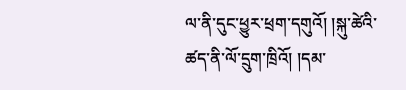ལ་ནི་དུང་ཕྱུར་ཕྲག་དགུའོ། །སྐུ་ཚེའི་ཚད་ནི་ལོ་དྲུག་ཁྲིའོ། །དམ་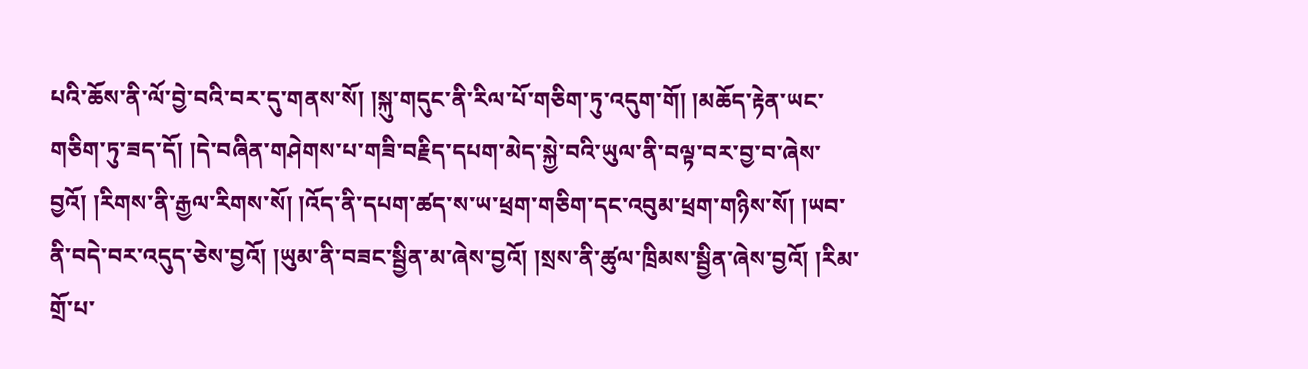པའི་ཆོས་ནི་ལོ་བྱེ་བའི་བར་དུ་གནས་སོ། །སྐུ་གདུང་ནི་རིལ་པོ་གཅིག་ཏུ་འདུག་གོ། །མཆོད་རྟེན་ཡང་གཅིག་ཏུ་ཟད་དོ། །དེ་བཞིན་གཤེགས་པ་གཟི་བརྗིད་དཔག་མེད་སྐྱེ་བའི་ཡུལ་ནི་བལྟ་བར་བྱ་བ་ཞེས་བྱའོ། །རིགས་ནི་རྒྱལ་རིགས་སོ། །འོད་ནི་དཔག་ཚད་ས་ཡ་ཕྲག་གཅིག་དང་འབུམ་ཕྲག་གཉིས་སོ། །ཡབ་ནི་བདེ་བར་འདུད་ཅེས་བྱའོ། །ཡུམ་ནི་བཟང་སྦྱིན་མ་ཞེས་བྱའོ། །སྲས་ནི་ཚུལ་ཁྲིམས་སྦྱིན་ཞེས་བྱའོ། །རིམ་གྲོ་པ་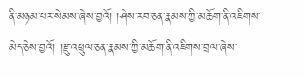ནི་མཉམ་པར་སེམས་ཞེས་བྱའོ། །ཤེས་རབ་ཅན་རྣམས་ཀྱི་མཆོག་ནི་འཇིགས་མེད་ཅེས་བྱའོ། །རྫུ་འཕྲུལ་ཅན་རྣམས་ཀྱི་མཆོག་ནི་འཇིགས་བྲལ་ཞེས་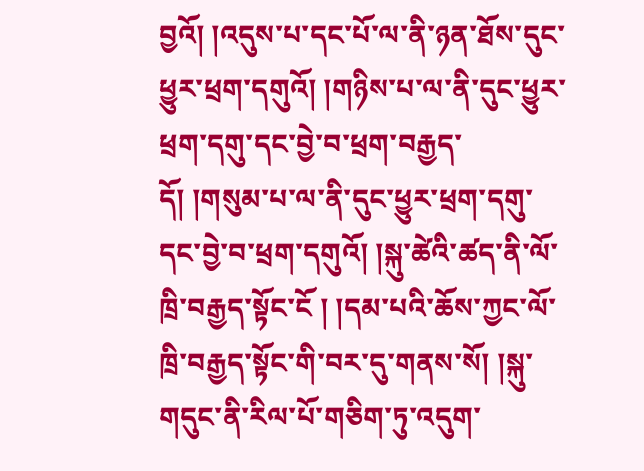བྱའོ། །འདུས་པ་དང་པོ་ལ་ནི་ཉན་ཐོས་དུང་ཕྱུར་ཕྲག་དགུའོ། །གཉིས་པ་ལ་ནི་དུང་ཕྱུར་ཕྲག་དགུ་དང་བྱེ་བ་ཕྲག་བརྒྱད་དོ། །གསུམ་པ་ལ་ནི་དུང་ཕྱུར་ཕྲག་དགུ་དང་བྱེ་བ་ཕྲག་དགུའོ། །སྐུ་ཚེའི་ཚད་ནི་ལོ་ཁྲི་བརྒྱད་སྟོང་ངོ ། །དམ་པའི་ཆོས་ཀྱང་ལོ་ཁྲི་བརྒྱད་སྟོང་གི་བར་དུ་གནས་སོ། །སྐུ་གདུང་ནི་རིལ་པོ་གཅིག་ཏུ་འདུག་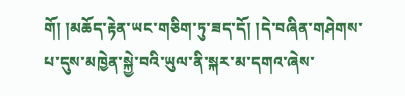གོ། །མཆོད་རྟེན་ཡང་གཅིག་ཏུ་ཟད་དོ། །དེ་བཞིན་གཤེགས་པ་དུས་མཁྱེན་སྐྱེ་བའི་ཡུལ་ནི་སྐར་མ་དགའ་ཞེས་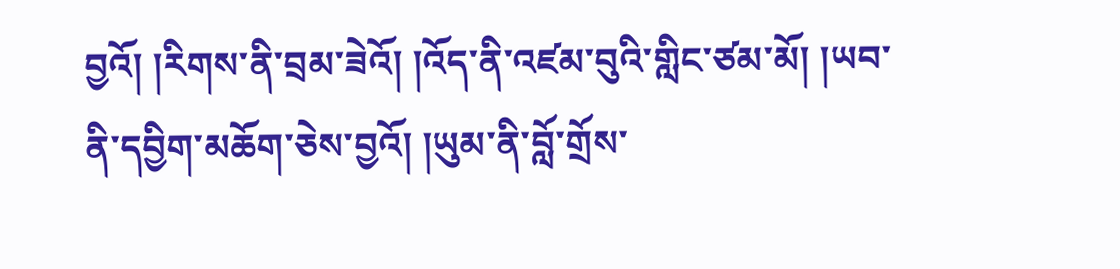བྱའོ། །རིགས་ནི་བྲམ་ཟེའོ། །འོད་ནི་འཛམ་བུའི་གླིང་ཙམ་མོ། །ཡབ་ནི་དབྱིག་མཆོག་ཅེས་བྱའོ། །ཡུམ་ནི་བློ་གྲོས་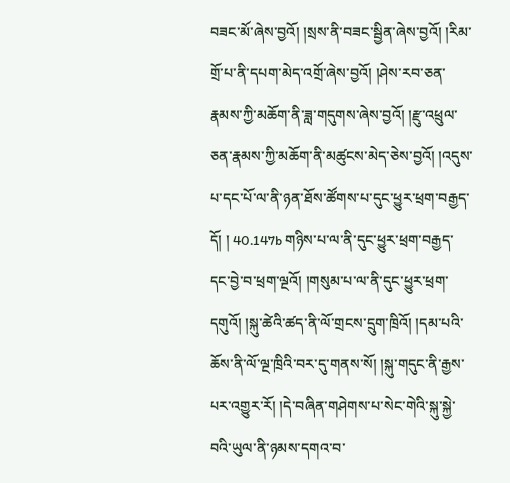བཟང་མོ་ཞེས་བྱའོ། །སྲས་ནི་བཟང་སྦྱིན་ཞེས་བྱའོ། །རིམ་གྲོ་པ་ནི་དཔག་མེད་འགྲོ་ཞེས་བྱའོ། །ཤེས་རབ་ཅན་རྣམས་ཀྱི་མཆོག་ནི་ཟླ་གདུགས་ཞེས་བྱའོ། །རྫུ་འཕྲུལ་ཅན་རྣམས་ཀྱི་མཆོག་ནི་མཚུངས་མེད་ཅེས་བྱའོ། །འདུས་པ་དང་པོ་ལ་ནི་ཉན་ཐོས་ཚོགས་པ་དུང་ཕྱུར་ཕྲག་བརྒྱད་དོ། ། 40.147b གཉིས་པ་ལ་ནི་དུང་ཕྱུར་ཕྲག་བརྒྱད་དང་བྱེ་བ་ཕྲག་ལྔའོ། །གསུམ་པ་ལ་ནི་དུང་ཕྱུར་ཕྲག་དགུའོ། །སྐུ་ཚེའི་ཚད་ནི་ལོ་གྲངས་དྲུག་ཁྲིའོ། །དམ་པའི་ཆོས་ནི་ལོ་ལྔ་ཁྲིའི་བར་དུ་གནས་སོ། །སྐུ་གདུང་ནི་རྒྱས་པར་འགྱུར་རོ། །དེ་བཞིན་གཤེགས་པ་སེང་གེའི་སྐུ་སྐྱེ་བའི་ཡུལ་ནི་ཉམས་དགའ་བ་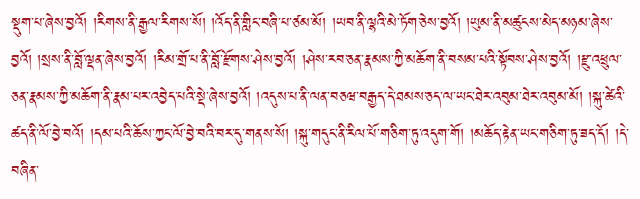སྡུག་པ་ཞེས་བྱའོ། །རིགས་ནི་རྒྱལ་རིགས་སོ། །འོད་ནི་གླིང་བཞི་པ་ཙམ་མོ། །ཡབ་ནི་ལྷའི་མེ་ཏོག་ཅེས་བྱའོ། །ཡུམ་ནི་མཚུངས་མེད་མཉམ་ཞེས་བྱའོ། །སྲས་ནི་བློ་ལྡན་ཞེས་བྱའོ། །རིམ་གྲོ་པ་ནི་བློ་རྫོགས་ཤེས་བྱའོ། །ཤེས་རབ་ཅན་རྣམས་ཀྱི་མཆོག་ནི་བསམ་པའི་སྟོབས་ཤེས་བྱའོ། །རྫུ་འཕྲུལ་ཅན་རྣམས་ཀྱི་མཆོག་ནི་རྣམ་པར་འབྱེད་པའི་སྡེ་ཞེས་བྱའོ། །འདུས་པ་ནི་ལན་བཅཝ་བརྒྱད་དེ་ཐམས་ཅད་ལ་ཡང་ཐེར་འབུམ་ཐེར་འབུམ་མོ། །སྐུ་ཚེའི་ཚད་ནི་ལོ་བྱེ་བའོ། །དམ་པའི་ཆོས་ཀྱང་ལོ་བྱེ་བའི་བར་དུ་གནས་སོ། །སྐུ་གདུང་ནི་རིལ་པོ་གཅིག་ཏུ་འདུག་གོ། །མཆོད་རྟེན་ཡང་གཅིག་ཏུ་ཟད་དོ། །དེ་བཞིན་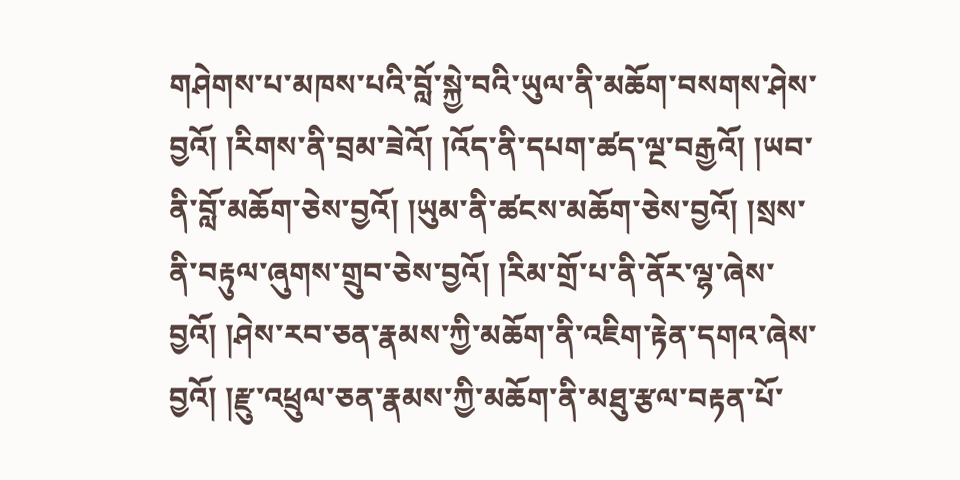གཤེགས་པ་མཁས་པའི་བློ་སྐྱེ་བའི་ཡུལ་ནི་མཆོག་བསགས་ཤེས་བྱའོ། །རིགས་ནི་བྲམ་ཟེའོ། །འོད་ནི་དཔག་ཚད་ལྔ་བརྒྱའོ། །ཡབ་ནི་བློ་མཆོག་ཅེས་བྱའོ། །ཡུམ་ནི་ཚངས་མཆོག་ཅེས་བྱའོ། །སྲས་ནི་བརྟུལ་ཞུགས་གྲུབ་ཅེས་བྱའོ། །རིམ་གྲོ་པ་ནི་ནོར་ལྷ་ཞེས་བྱའོ། །ཤེས་རབ་ཅན་རྣམས་ཀྱི་མཆོག་ནི་འཇིག་རྟེན་དགའ་ཞེས་བྱའོ། །རྫུ་འཕྲུལ་ཅན་རྣམས་ཀྱི་མཆོག་ནི་མཐུ་རྩལ་བརྟན་པོ་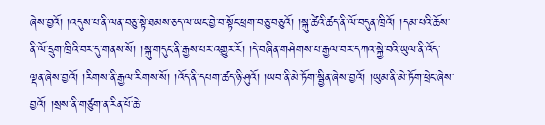ཞེས་བྱའོ། །འདུས་པ་ནི་ལན་བཅུ་སྟེ་ཐམས་ཅད་ལ་ཡང་བྱེ་བ་སྟོང་ཕྲག་བཅུ་བཅུའོ། །སྐུ་ཚེའི་ཚད་ནི་ལོ་བདུན་ཁྲིའོ། །དམ་པའི་ཆོས་ནི་ལོ་དྲུག་ཁྲིའི་བར་དུ་གནས་སོ། །སྐུ་གདུང་ནི་རྒྱས་པར་འགྱུར་རོ། །དེ་བཞིན་གཤེགས་པ་རྒྱལ་བར་དཀའ་སྐྱེ་བའི་ཡུལ་ནི་འོད་ལྡན་ཞེས་བྱའོ། །རིགས་ནི་རྒྱལ་རིགས་སོ། །འོད་ནི་དཔག་ཚད་ཉི་ཤུའོ། །ཡབ་ནི་མེ་ཏོག་སྦྱིན་ཞེས་བྱའོ། །ཡུམ་ནི་མེ་ཏོག་ཕྲེང་ཞེས་བྱའོ། །སྲས་ནི་གཙུག་ན་རིན་པོ་ཆེ་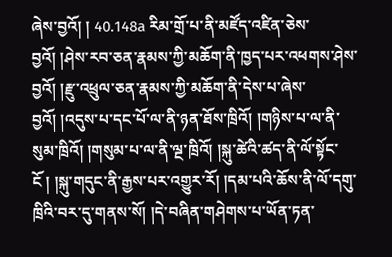ཞེས་བྱའོ། ། 40.148a རིམ་གྲོ་པ་ནི་མཛོད་འཛིན་ཅེས་བྱའོ། །ཤེས་རབ་ཅན་རྣམས་ཀྱི་མཆོག་ནི་ཁྱད་པར་འཕགས་ཤེས་བྱའོ། །རྫུ་འཕྲུལ་ཅན་རྣམས་ཀྱི་མཆོག་ནི་དེས་པ་ཞེས་བྱའོ། །འདུས་པ་དང་པོ་ལ་ནི་ཉན་ཐོས་ཁྲིའོ། །གཉིས་པ་ལ་ནི་སུམ་ཁྲིའོ། །གསུམ་པ་ལ་ནི་ལྔ་ཁྲིའོ། །སྐུ་ཚེའི་ཚད་ནི་ལོ་སྟོང་ངོ ། །སྐུ་གདུང་ནི་རྒྱས་པར་འགྱུར་རོ། །དམ་པའི་ཆོས་ནི་ལོ་དགུ་ཁྲིའི་བར་དུ་གནས་སོ། །དེ་བཞིན་གཤེགས་པ་ཡོན་ཏན་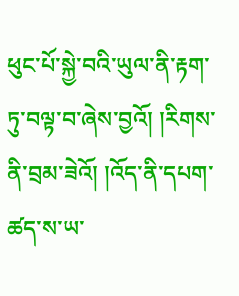ཕུང་པོ་སྐྱེ་བའི་ཡུལ་ནི་རྟག་ཏུ་བལྟ་བ་ཞེས་བྱའོ། །རིགས་ནི་བྲམ་ཟེའོ། །འོད་ནི་དཔག་ཚད་ས་ཡ་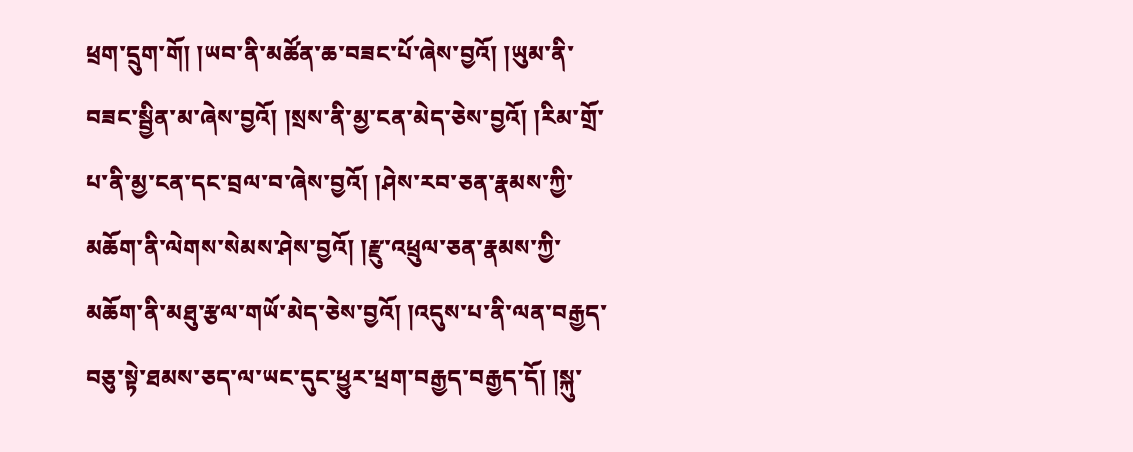ཕྲག་དྲུག་གོ། །ཡབ་ནི་མཚོན་ཆ་བཟང་པོ་ཞེས་བྱའོ། །ཡུམ་ནི་བཟང་སྦྱིན་མ་ཞེས་བྱའོ། །སྲས་ནི་མྱ་ངན་མེད་ཅེས་བྱའོ། །རིམ་གྲོ་པ་ནི་མྱ་ངན་དང་བྲལ་བ་ཞེས་བྱའོ། །ཤེས་རབ་ཅན་རྣམས་ཀྱི་མཆོག་ནི་ལེགས་སེམས་ཤེས་བྱའོ། །རྫུ་འཕྲུལ་ཅན་རྣམས་ཀྱི་མཆོག་ནི་མཐུ་རྩལ་གཡོ་མེད་ཅེས་བྱའོ། །འདུས་པ་ནི་ལན་བརྒྱད་བཅུ་སྟེ་ཐམས་ཅད་ལ་ཡང་དུང་ཕྱུར་ཕྲག་བརྒྱད་བརྒྱད་དོ། །སྐུ་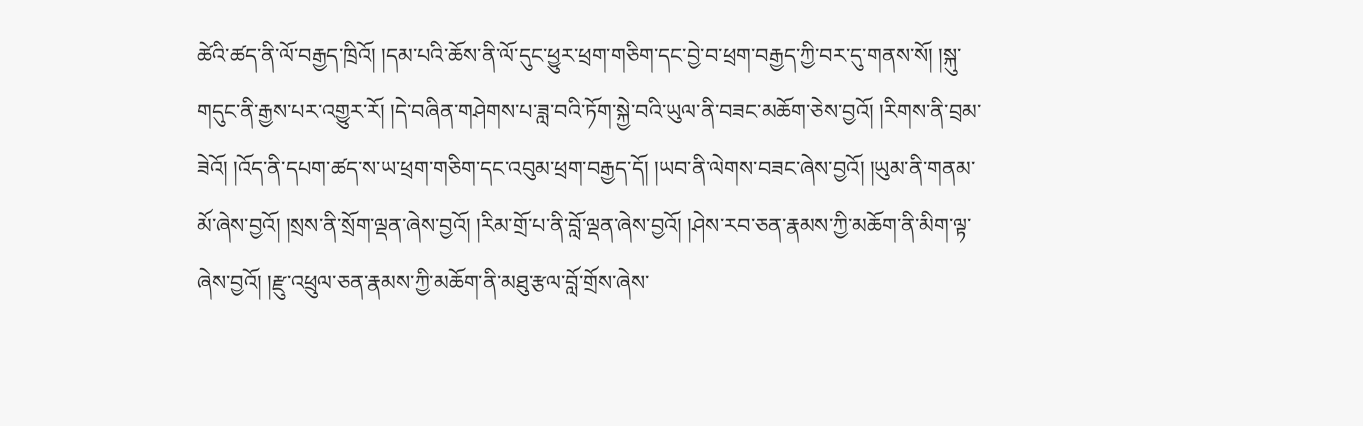ཚེའི་ཚད་ནི་ལོ་བརྒྱད་ཁྲིའོ། །དམ་པའི་ཆོས་ནི་ལོ་དུང་ཕྱུར་ཕྲག་གཅིག་དང་བྱེ་བ་ཕྲག་བརྒྱད་ཀྱི་བར་དུ་གནས་སོ། །སྐུ་གདུང་ནི་རྒྱས་པར་འགྱུར་རོ། །དེ་བཞིན་གཤེགས་པ་ཟླ་བའི་ཏོག་སྐྱེ་བའི་ཡུལ་ནི་བཟང་མཆོག་ཅེས་བྱའོ། །རིགས་ནི་བྲམ་ཟེའོ། །འོད་ནི་དཔག་ཚད་ས་ཡ་ཕྲག་གཅིག་དང་འབུམ་ཕྲག་བརྒྱད་དོ། །ཡབ་ནི་ལེགས་བཟང་ཞེས་བྱའོ། །ཡུམ་ནི་གནམ་མོ་ཞེས་བྱའོ། །སྲས་ནི་སྲོག་ལྡན་ཞེས་བྱའོ། །རིམ་གྲོ་པ་ནི་བློ་ལྡན་ཞེས་བྱའོ། །ཤེས་རབ་ཅན་རྣམས་ཀྱི་མཆོག་ནི་མིག་ལྟ་ཞེས་བྱའོ། །རྫུ་འཕྲུལ་ཅན་རྣམས་ཀྱི་མཆོག་ནི་མཐུ་རྩལ་བློ་གྲོས་ཞེས་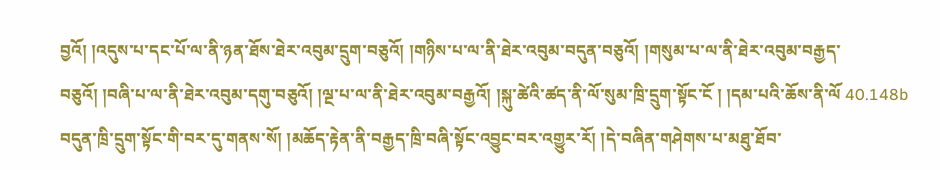བྱའོ། །འདུས་པ་དང་པོ་ལ་ནི་ཉན་ཐོས་ཐེར་འབུམ་དྲུག་བཅུའོ། །གཉིས་པ་ལ་ནི་ཐེར་འབུམ་བདུན་བཅུའོ། །གསུམ་པ་ལ་ནི་ཐེར་འབུམ་བརྒྱད་བཅུའོ། །བཞི་པ་ལ་ནི་ཐེར་འབུམ་དགུ་བཅུའོ། །ལྔ་པ་ལ་ནི་ཐེར་འབུམ་བརྒྱའོ། །སྐུ་ཚེའི་ཚད་ནི་ལོ་སུམ་ཁྲི་དྲུག་སྟོང་ངོ ། །དམ་པའི་ཆོས་ནི་ལོ 40.148b བདུན་ཁྲི་དྲུག་སྟོང་གི་བར་དུ་གནས་སོ། །མཆོད་རྟེན་ནི་བརྒྱད་ཁྲི་བཞི་སྟོང་འབྱུང་བར་འགྱུར་རོ། །དེ་བཞིན་གཤེགས་པ་མཐུ་ཐོབ་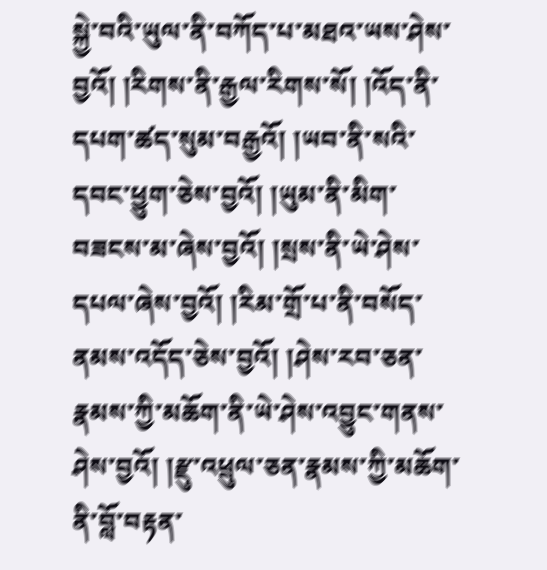སྐྱེ་བའི་ཡུལ་ནི་བཀོད་པ་མཐའ་ཡས་ཤེས་བྱའོ། །རིགས་ནི་རྒྱལ་རིགས་སོ། །འོད་ནི་དཔག་ཚད་སུམ་བརྒྱའོ། །ཡབ་ནི་སའི་དབང་ཕྱུག་ཅེས་བྱའོ། །ཡུམ་ནི་མིག་བཟངས་མ་ཞེས་བྱའོ། །སྲས་ནི་ཡེ་ཤེས་དཔལ་ཞེས་བྱའོ། །རིམ་གྲོ་པ་ནི་བསོད་ནམས་འདོད་ཅེས་བྱའོ། །ཤེས་རབ་ཅན་རྣམས་ཀྱི་མཆོག་ནི་ཡེ་ཤེས་འབྱུང་གནས་ཤེས་བྱའོ། །རྫུ་འཕྲུལ་ཅན་རྣམས་ཀྱི་མཆོག་ནི་བློ་བརྟན་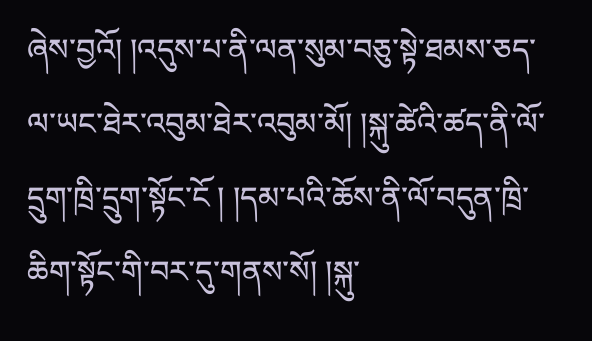ཞེས་བྱའོ། །འདུས་པ་ནི་ལན་སུམ་བཅུ་སྟེ་ཐམས་ཅད་ལ་ཡང་ཐེར་འབུམ་ཐེར་འབུམ་མོ། །སྐུ་ཚེའི་ཚད་ནི་ལོ་དྲུག་ཁྲི་དྲུག་སྟོང་ངོ ། །དམ་པའི་ཆོས་ནི་ལོ་བདུན་ཁྲི་ཆིག་སྟོང་གི་བར་དུ་གནས་སོ། །སྐུ་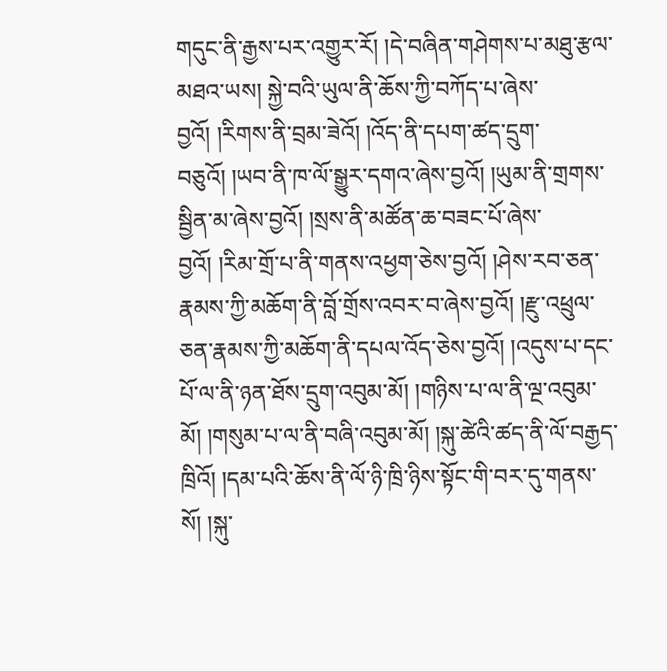གདུང་ནི་རྒྱས་པར་འགྱུར་རོ། །དེ་བཞིན་གཤེགས་པ་མཐུ་རྩལ་མཐའ་ཡས། སྐྱེ་བའི་ཡུལ་ནི་ཆོས་ཀྱི་བཀོད་པ་ཞེས་བྱའོ། །རིགས་ནི་བྲམ་ཟེའོ། །འོད་ནི་དཔག་ཚད་དྲུག་བཅུའོ། །ཡབ་ནི་ཁ་ལོ་སྒྱུར་དགའ་ཞེས་བྱའོ། །ཡུམ་ནི་གྲགས་སྦྱིན་མ་ཞེས་བྱའོ། །སྲས་ནི་མཚོན་ཆ་བཟང་པོ་ཞེས་བྱའོ། །རིམ་གྲོ་པ་ནི་གནས་འཕྱག་ཅེས་བྱའོ། །ཤེས་རབ་ཅན་རྣམས་ཀྱི་མཆོག་ནི་བློ་གྲོས་འབར་བ་ཞེས་བྱའོ། །རྫུ་འཕྲུལ་ཅན་རྣམས་ཀྱི་མཆོག་ནི་དཔལ་འོད་ཅེས་བྱའོ། །འདུས་པ་དང་པོ་ལ་ནི་ཉན་ཐོས་དྲུག་འབུམ་མོ། །གཉིས་པ་ལ་ནི་ལྔ་འབུམ་མོ། །གསུམ་པ་ལ་ནི་བཞི་འབུམ་མོ། །སྐུ་ཚེའི་ཚད་ནི་ལོ་བརྒྱད་ཁྲིའོ། །དམ་པའི་ཆོས་ནི་ལོ་ཉི་ཁྲི་ཉིས་སྟོང་གི་བར་དུ་གནས་སོ། །སྐུ་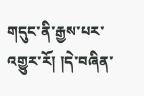གདུང་ནི་རྒྱས་པར་འགྱུར་རོ། །དེ་བཞིན་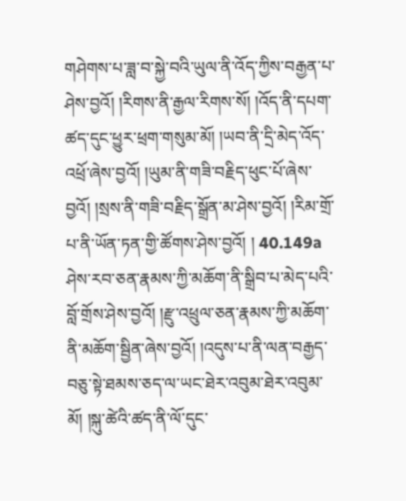གཤེགས་པ་ཟླ་བ་སྐྱེ་བའི་ཡུལ་ནི་འོད་ཀྱིས་བརྒྱན་པ་ཤེས་བྱའོ། །རིགས་ནི་རྒྱལ་རིགས་སོ། །འོད་ནི་དཔག་ཚད་དུང་ཕྱུར་ཕྲག་གསུམ་མོ། །ཡབ་ནི་དྲི་མེད་འོད་འཕྲོ་ཞེས་བྱའོ། །ཡུམ་ནི་གཟི་བརྗིད་ཕུང་པོ་ཞེས་བྱའོ། །སྲས་ནི་གཟི་བརྗིད་སྒྲོན་མ་ཤེས་བྱའོ། །རིམ་གྲོ་པ་ནི་ཡོན་ཏན་གྱི་ཚོགས་ཤེས་བྱའོ། ། 40.149a ཤེས་རབ་ཅན་རྣམས་ཀྱི་མཆོག་ནི་སྒྲིབ་པ་མེད་པའི་བློ་གྲོས་ཤེས་བྱའོ། །རྫུ་འཕྲུལ་ཅན་རྣམས་ཀྱི་མཆོག་ནི་མཆོག་སྦྱིན་ཞེས་བྱའོ། །འདུས་པ་ནི་ལན་བརྒྱད་བཅུ་སྟེ་ཐམས་ཅད་ལ་ཡང་ཐེར་འབུམ་ཐེར་འབུམ་མོ། །སྐུ་ཚེའི་ཚད་ནི་ལོ་དུང་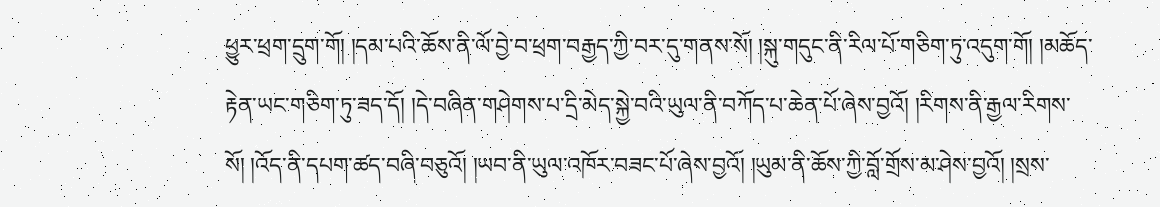ཕྱུར་ཕྲག་དྲུག་གོ། །དམ་པའི་ཆོས་ནི་ལོ་བྱེ་བ་ཕྲག་བརྒྱད་ཀྱི་བར་དུ་གནས་སོ། །སྐུ་གདུང་ནི་རིལ་པོ་གཅིག་ཏུ་འདུག་གོ། །མཆོད་རྟེན་ཡང་གཅིག་ཏུ་ཟད་དོ། །དེ་བཞིན་གཤེགས་པ་དྲི་མེད་སྐྱེ་བའི་ཡུལ་ནི་བཀོད་པ་ཆེན་པོ་ཞེས་བྱའོ། །རིགས་ནི་རྒྱལ་རིགས་སོ། །འོད་ནི་དཔག་ཚད་བཞི་བཅུའོ། །ཡབ་ནི་ཡུལ་འཁོར་བཟང་པོ་ཞེས་བྱའོ། །ཡུམ་ནི་ཆོས་ཀྱི་བློ་གྲོས་མ་ཤེས་བྱའོ། །སྲས་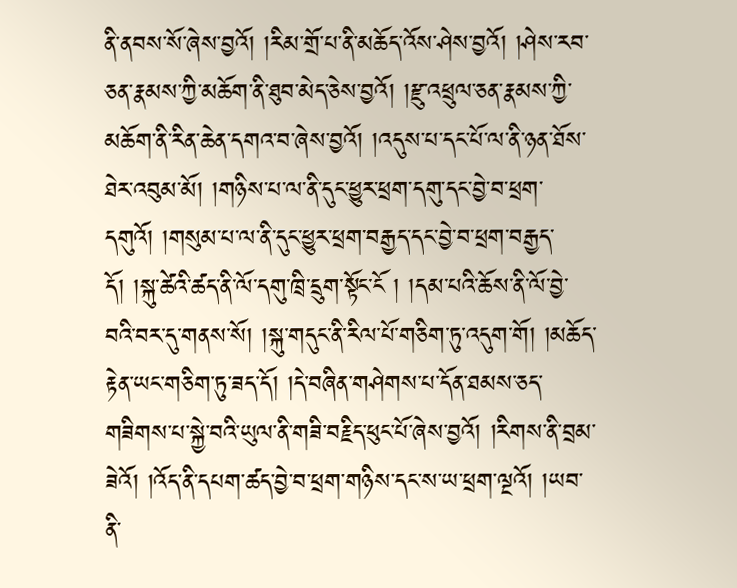ནི་ནབས་སོ་ཞེས་བྱའོ། །རིམ་གྲོ་པ་ནི་མཆོད་འོས་ཤེས་བྱའོ། །ཤེས་རབ་ཅན་རྣམས་ཀྱི་མཆོག་ནི་ཐུབ་མེད་ཅེས་བྱའོ། །རྫུ་འཕྲུལ་ཅན་རྣམས་ཀྱི་མཆོག་ནི་རིན་ཆེན་དགའ་བ་ཞེས་བྱའོ། །འདུས་པ་དང་པོ་ལ་ནི་ཉན་ཐོས་ཐེར་འབུམ་མོ། །གཉིས་པ་ལ་ནི་དུང་ཕྱུར་ཕྲག་དགུ་དང་བྱེ་བ་ཕྲག་དགུའོ། །གསུམ་པ་ལ་ནི་དུང་ཕྱུར་ཕྲག་བརྒྱད་དང་བྱེ་བ་ཕྲག་བརྒྱད་དོ། །སྐུ་ཚེའི་ཚད་ནི་ལོ་དགུ་ཁྲི་དྲུག་སྟོང་ངོ ། །དམ་པའི་ཆོས་ནི་ལོ་བྱེ་བའི་བར་དུ་གནས་སོ། །སྐུ་གདུང་ནི་རིལ་པོ་གཅིག་ཏུ་འདུག་གོ། །མཆོད་རྟེན་ཡང་གཅིག་ཏུ་ཟད་དོ། །དེ་བཞིན་གཤེགས་པ་དོན་ཐམས་ཅད་གཟིགས་པ་སྐྱེ་བའི་ཡུལ་ནི་གཟི་བརྗིད་ཕུང་པོ་ཞེས་བྱའོ། །རིགས་ནི་བྲམ་ཟེའོ། །འོད་ནི་དཔག་ཚད་བྱེ་བ་ཕྲག་གཉིས་དང་ས་ཡ་ཕྲག་ལྔའོ། །ཡབ་ནི་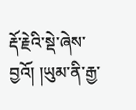རྡོ་རྗེའི་སྡེ་ཞེས་བྱའོ། །ཡུམ་ནི་རྒྱ་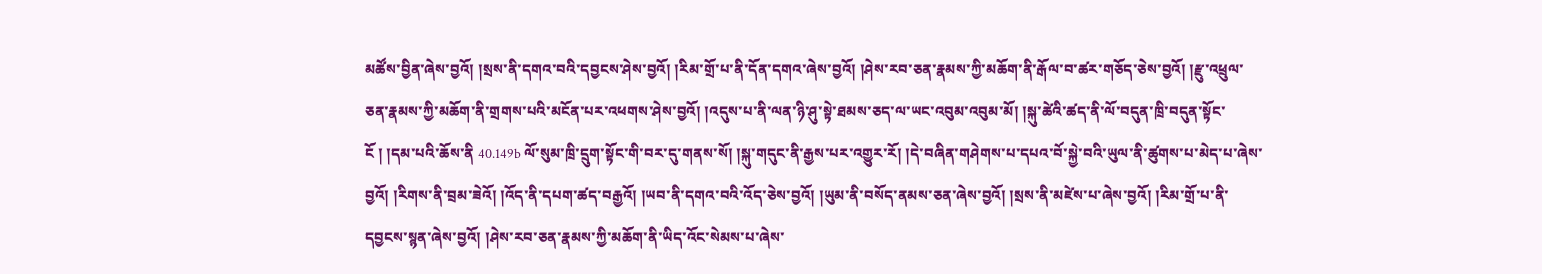མཚོས་བྱིན་ཞེས་བྱའོ། །སྲས་ནི་དགའ་བའི་དབྱངས་ཤེས་བྱའོ། །རིམ་གྲོ་པ་ནི་དོན་དགའ་ཞེས་བྱའོ། །ཤེས་རབ་ཅན་རྣམས་ཀྱི་མཆོག་ནི་རྒོལ་བ་ཚར་གཅོད་ཅེས་བྱའོ། །རྫུ་འཕྲུལ་ཅན་རྣམས་ཀྱི་མཆོག་ནི་གྲགས་པའི་མངོན་པར་འཕགས་ཤེས་བྱའོ། །འདུས་པ་ནི་ལན་ཉི་ཤུ་སྟེ་ཐམས་ཅད་ལ་ཡང་འབུམ་འབུམ་མོ། །སྐུ་ཚེའི་ཚད་ནི་ལོ་བདུན་ཁྲི་བདུན་སྟོང་ངོ ། །དམ་པའི་ཆོས་ནི 40.149b ལོ་སུམ་ཁྲི་དྲུག་སྟོང་གི་བར་དུ་གནས་སོ། །སྐུ་གདུང་ནི་རྒྱས་པར་འགྱུར་རོ། །དེ་བཞིན་གཤེགས་པ་དཔའ་བོ་སྐྱེ་བའི་ཡུལ་ནི་ཚུགས་པ་མེད་པ་ཞེས་བྱའོ། །རིགས་ནི་བྲམ་ཟེའོ། །འོད་ནི་དཔག་ཚད་བརྒྱའོ། །ཡབ་ནི་དགའ་བའི་འོད་ཅེས་བྱའོ། །ཡུམ་ནི་བསོད་ནམས་ཅན་ཞེས་བྱའོ། །སྲས་ནི་མཛེས་པ་ཞེས་བྱའོ། །རིམ་གྲོ་པ་ནི་དབྱངས་སྙན་ཞེས་བྱའོ། །ཤེས་རབ་ཅན་རྣམས་ཀྱི་མཆོག་ནི་ཡིད་འོང་སེམས་པ་ཞེས་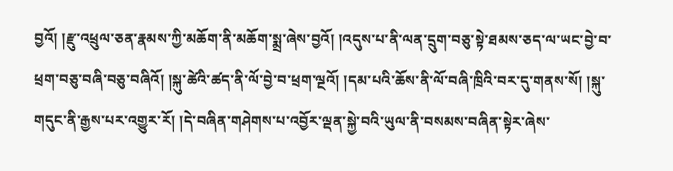བྱའོ། །རྫུ་འཕྲུལ་ཅན་རྣམས་ཀྱི་མཆོག་ནི་མཆོག་སྨྲ་ཞེས་བྱའོ། །འདུས་པ་ནི་ལན་དྲུག་བཅུ་སྟེ་ཐམས་ཅད་ལ་ཡང་བྱེ་བ་ཕྲག་བཅུ་བཞི་བཅུ་བཞིའོ། །སྐུ་ཚེའི་ཚད་ནི་ལོ་བྱེ་བ་ཕྲག་ལྔའོ། །དམ་པའི་ཆོས་ནི་ལོ་བཞི་ཁྲིའི་བར་དུ་གནས་སོ། །སྐུ་གདུང་ནི་རྒྱས་པར་འགྱུར་རོ། །དེ་བཞིན་གཤེགས་པ་འབྱོར་ལྡན་སྐྱེ་བའི་ཡུལ་ནི་བསམས་བཞིན་སྟེར་ཞེས་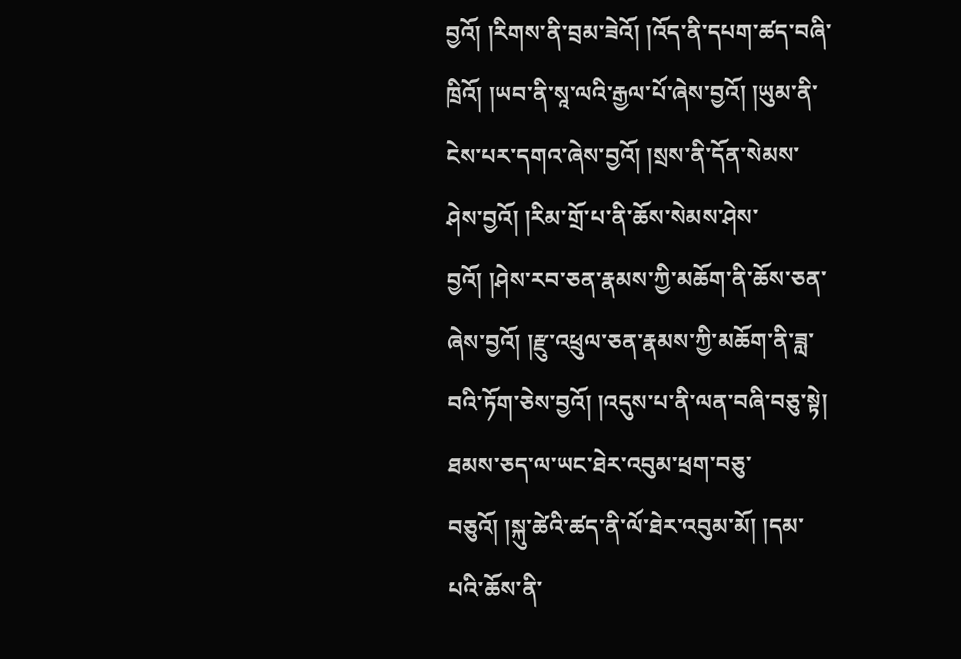བྱའོ། །རིགས་ནི་བྲམ་ཟེའོ། །འོད་ནི་དཔག་ཚད་བཞི་ཁྲིའོ། །ཡབ་ནི་སཱ་ལའི་རྒྱལ་པོ་ཞེས་བྱའོ། །ཡུམ་ནི་ངེས་པར་དགའ་ཞེས་བྱའོ། །སྲས་ནི་དོན་སེམས་ཤེས་བྱའོ། །རིམ་གྲོ་པ་ནི་ཆོས་སེམས་ཤེས་བྱའོ། །ཤེས་རབ་ཅན་རྣམས་ཀྱི་མཆོག་ནི་ཆོས་ཅན་ཞེས་བྱའོ། །རྫུ་འཕྲུལ་ཅན་རྣམས་ཀྱི་མཆོག་ནི་ཟླ་བའི་ཏོག་ཅེས་བྱའོ། །འདུས་པ་ནི་ལན་བཞི་བཅུ་སྟེ། ཐམས་ཅད་ལ་ཡང་ཐེར་འབུམ་ཕྲག་བཅུ་བཅུའོ། །སྐུ་ཚེའི་ཚད་ནི་ལོ་ཐེར་འབུམ་མོ། །དམ་པའི་ཆོས་ནི་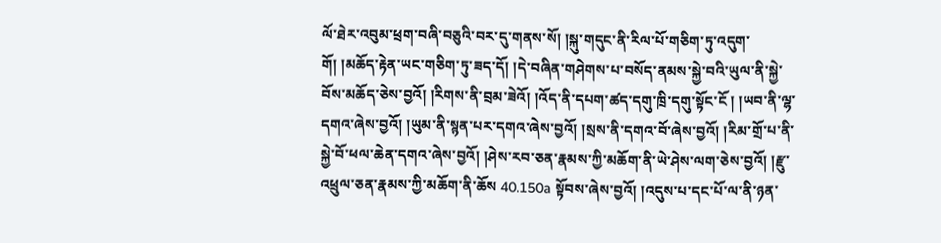ལོ་ཐེར་འབུམ་ཕྲག་བཞི་བཅུའི་བར་དུ་གནས་སོ། །སྐུ་གདུང་ནི་རིལ་པོ་གཅིག་ཏུ་འདུག་གོ། །མཆོད་རྟེན་ཡང་གཅིག་ཏུ་ཟད་དོ། །དེ་བཞིན་གཤེགས་པ་བསོད་ནམས་སྐྱེ་བའི་ཡུལ་ནི་སྐྱེ་བོས་མཆོད་ཅེས་བྱའོ། །རིགས་ནི་བྲམ་ཟེའོ། །འོད་ནི་དཔག་ཚད་དགུ་ཁྲི་དགུ་སྟོང་ངོ ། །ཡབ་ནི་ལྷ་དགའ་ཞེས་བྱའོ། །ཡུམ་ནི་སྙན་པར་དགའ་ཞེས་བྱའོ། །སྲས་ནི་དགའ་བོ་ཞེས་བྱའོ། །རིམ་གྲོ་པ་ནི་སྐྱེ་བོ་ཕལ་ཆེན་དགའ་ཞེས་བྱའོ། །ཤེས་རབ་ཅན་རྣམས་ཀྱི་མཆོག་ནི་ཡེ་ཤེས་ལག་ཅེས་བྱའོ། །རྫུ་འཕྲུལ་ཅན་རྣམས་ཀྱི་མཆོག་ནི་ཆོས 40.150a སྟོབས་ཞེས་བྱའོ། །འདུས་པ་དང་པོ་ལ་ནི་ཉན་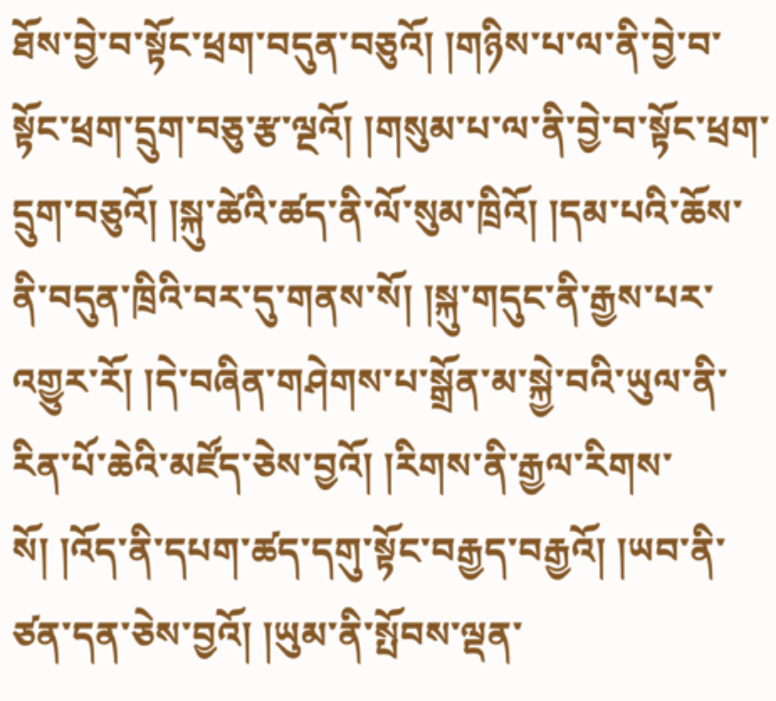ཐོས་བྱེ་བ་སྟོང་ཕྲག་བདུན་བཅུའོ། །གཉིས་པ་ལ་ནི་བྱེ་བ་སྟོང་ཕྲག་དྲུག་བཅུ་རྩ་ལྔའོ། །གསུམ་པ་ལ་ནི་བྱེ་བ་སྟོང་ཕྲག་དྲུག་བཅུའོ། །སྐུ་ཚེའི་ཚད་ནི་ལོ་སུམ་ཁྲིའོ། །དམ་པའི་ཆོས་ནི་བདུན་ཁྲིའི་བར་དུ་གནས་སོ། །སྐུ་གདུང་ནི་རྒྱས་པར་འགྱུར་རོ། །དེ་བཞིན་གཤེགས་པ་སྒྲོན་མ་སྐྱེ་བའི་ཡུལ་ནི་རིན་པོ་ཆེའི་མཛོད་ཅེས་བྱའོ། །རིགས་ནི་རྒྱལ་རིགས་སོ། །འོད་ནི་དཔག་ཚད་དགུ་སྟོང་བརྒྱད་བརྒྱའོ། །ཡབ་ནི་ཙན་དན་ཅེས་བྱའོ། །ཡུམ་ནི་སྤོབས་ལྡན་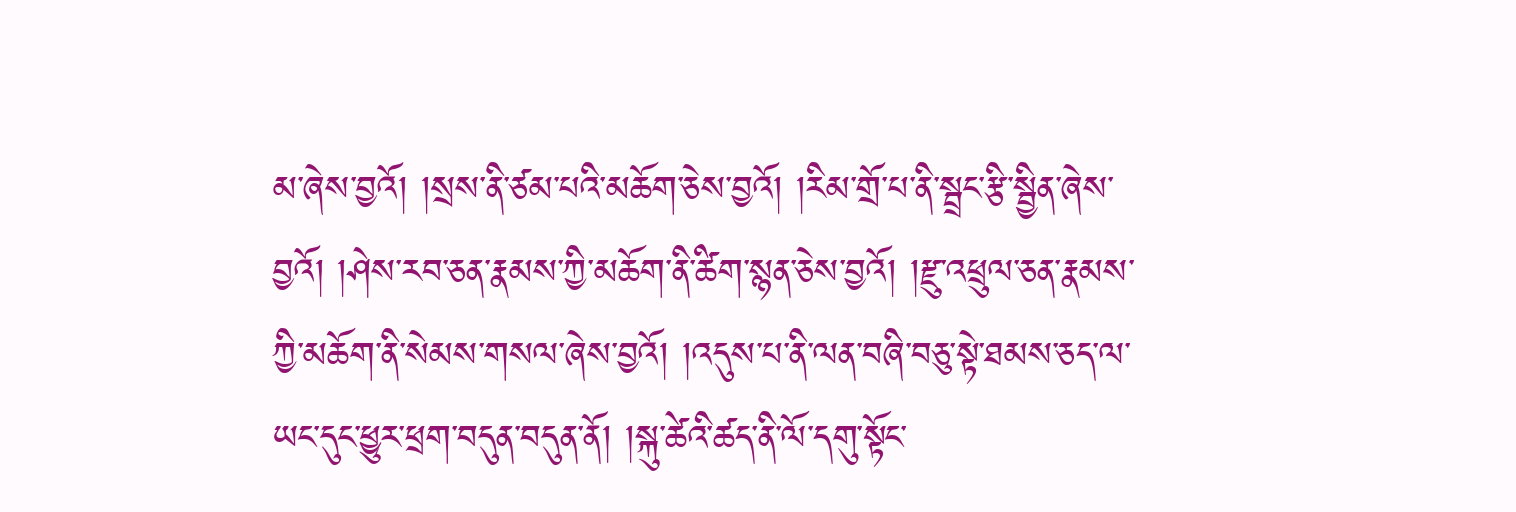མ་ཞེས་བྱའོ། །སྲས་ནི་ཙམ་པའི་མཆོག་ཅེས་བྱའོ། །རིམ་གྲོ་པ་ནི་སྦྲང་རྩི་སྦྱིན་ཞེས་བྱའོ། །ཤེས་རབ་ཅན་རྣམས་ཀྱི་མཆོག་ནི་ཚིག་སྙན་ཅེས་བྱའོ། །རྫུ་འཕྲུལ་ཅན་རྣམས་ཀྱི་མཆོག་ནི་སེམས་གསལ་ཞེས་བྱའོ། །འདུས་པ་ནི་ལན་བཞི་བཅུ་སྟེ་ཐམས་ཅད་ལ་ཡང་དུང་ཕྱུར་ཕྲག་བདུན་བདུན་ནོ། །སྐུ་ཚེའི་ཚད་ནི་ལོ་དགུ་སྟོང་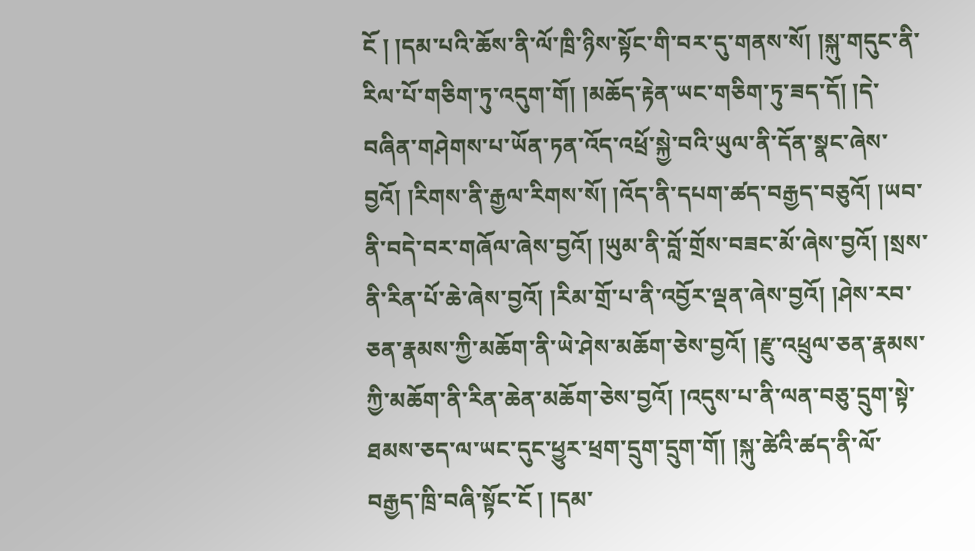ངོ ། །དམ་པའི་ཆོས་ནི་ལོ་ཁྲི་ཉིས་སྟོང་གི་བར་དུ་གནས་སོ། །སྐུ་གདུང་ནི་རིལ་པོ་གཅིག་ཏུ་འདུག་གོ། །མཆོད་རྟེན་ཡང་གཅིག་ཏུ་ཟད་དོ། །དེ་བཞིན་གཤེགས་པ་ཡོན་ཏན་འོད་འཕྲོ་སྐྱེ་བའི་ཡུལ་ནི་དོན་སྣང་ཞེས་བྱའོ། །རིགས་ནི་རྒྱལ་རིགས་སོ། །འོད་ནི་དཔག་ཚད་བརྒྱད་བཅུའོ། །ཡབ་ནི་བདེ་བར་གཞོལ་ཞེས་བྱའོ། །ཡུམ་ནི་བློ་གྲོས་བཟང་མོ་ཞེས་བྱའོ། །སྲས་ནི་རིན་པོ་ཆེ་ཞེས་བྱའོ། །རིམ་གྲོ་པ་ནི་འབྱོར་ལྡན་ཞེས་བྱའོ། །ཤེས་རབ་ཅན་རྣམས་ཀྱི་མཆོག་ནི་ཡེ་ཤེས་མཆོག་ཅེས་བྱའོ། །རྫུ་འཕྲུལ་ཅན་རྣམས་ཀྱི་མཆོག་ནི་རིན་ཆེན་མཆོག་ཅེས་བྱའོ། །འདུས་པ་ནི་ལན་བཅུ་དྲུག་སྟེ་ཐམས་ཅད་ལ་ཡང་དུང་ཕྱུར་ཕྲག་དྲུག་དྲུག་གོ། །སྐུ་ཚེའི་ཚད་ནི་ལོ་བརྒྱད་ཁྲི་བཞི་སྟོང་ངོ ། །དམ་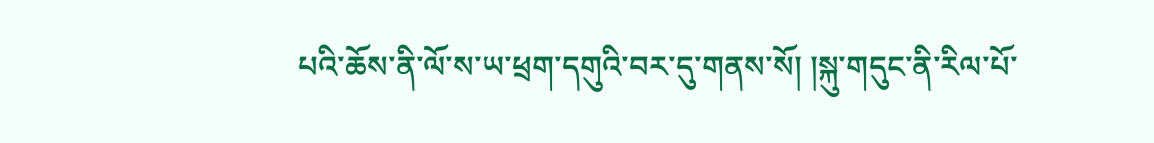པའི་ཆོས་ནི་ལོ་ས་ཡ་ཕྲག་དགུའི་བར་དུ་གནས་སོ། །སྐུ་གདུང་ནི་རིལ་པོ་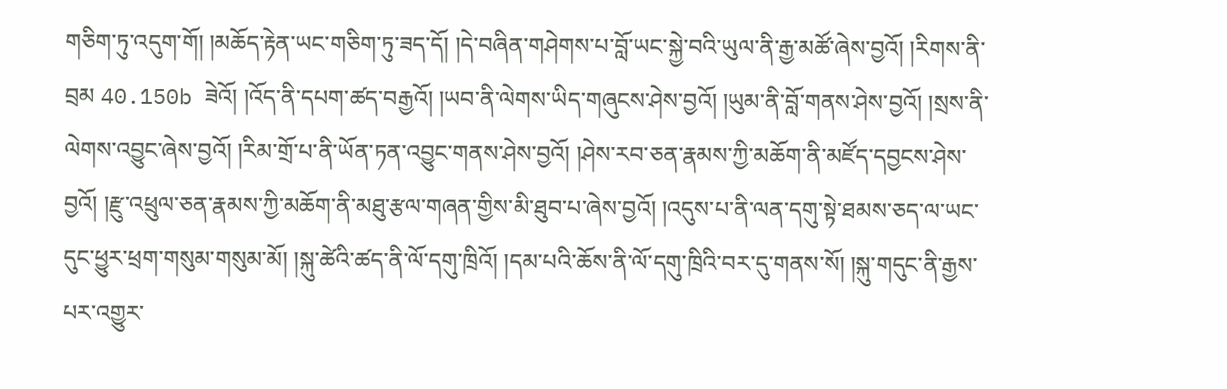གཅིག་ཏུ་འདུག་གོ། །མཆོད་རྟེན་ཡང་གཅིག་ཏུ་ཟད་དོ། །དེ་བཞིན་གཤེགས་པ་བློ་ཡང་སྐྱེ་བའི་ཡུལ་ནི་རྒྱ་མཚོ་ཞེས་བྱའོ། །རིགས་ནི་བྲམ 40.150b ཟེའོ། །འོད་ནི་དཔག་ཚད་བརྒྱའོ། །ཡབ་ནི་ལེགས་ཡིད་གཞུངས་ཤེས་བྱའོ། །ཡུམ་ནི་བློ་གནས་ཤེས་བྱའོ། །སྲས་ནི་ལེགས་འབྱུང་ཞེས་བྱའོ། །རིམ་གྲོ་པ་ནི་ཡོན་ཏན་འབྱུང་གནས་ཤེས་བྱའོ། །ཤེས་རབ་ཅན་རྣམས་ཀྱི་མཆོག་ནི་མཛོད་དབྱངས་ཤེས་བྱའོ། །རྫུ་འཕྲུལ་ཅན་རྣམས་ཀྱི་མཆོག་ནི་མཐུ་རྩལ་གཞན་གྱིས་མི་ཐུབ་པ་ཞེས་བྱའོ། །འདུས་པ་ནི་ལན་དགུ་སྟེ་ཐམས་ཅད་ལ་ཡང་དུང་ཕྱུར་ཕྲག་གསུམ་གསུམ་མོ། །སྐུ་ཚེའི་ཚད་ནི་ལོ་དགུ་ཁྲིའོ། །དམ་པའི་ཆོས་ནི་ལོ་དགུ་ཁྲིའི་བར་དུ་གནས་སོ། །སྐུ་གདུང་ནི་རྒྱས་པར་འགྱུར་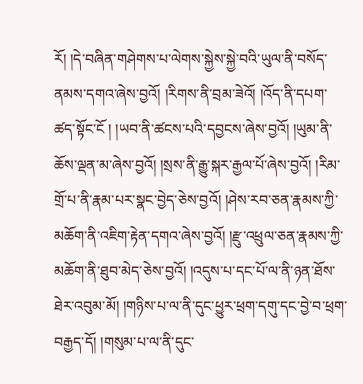རོ། །དེ་བཞིན་གཤེགས་པ་ལེགས་སྐྱེས་སྐྱེ་བའི་ཡུལ་ནི་བསོད་ནམས་དགའ་ཞེས་བྱའོ། །རིགས་ནི་བྲམ་ཟེའོ། །འོད་ནི་དཔག་ཚད་སྟོང་ངོ ། །ཡབ་ནི་ཚངས་པའི་དབྱངས་ཞེས་བྱའོ། །ཡུམ་ནི་ཆོས་ལྡན་མ་ཞེས་བྱའོ། །སྲས་ནི་རྒྱུ་སྐར་རྒྱལ་པོ་ཞེས་བྱའོ། །རིམ་གྲོ་པ་ནི་རྣམ་པར་སྣང་བྱེད་ཅེས་བྱའོ། །ཤེས་རབ་ཅན་རྣམས་ཀྱི་མཆོག་ནི་འཇིག་རྟེན་དགའ་ཞེས་བྱའོ། །རྫུ་འཕྲུལ་ཅན་རྣམས་ཀྱི་མཆོག་ནི་ཐུབ་མེད་ཅེས་བྱའོ། །འདུས་པ་དང་པོ་ལ་ནི་ཉན་ཐོས་ཐེར་འབུམ་མོ། །གཉིས་པ་ལ་ནི་དུང་ཕྱུར་ཕྲག་དགུ་དང་བྱེ་བ་ཕྲག་བརྒྱད་དོ། །གསུམ་པ་ལ་ནི་དུང་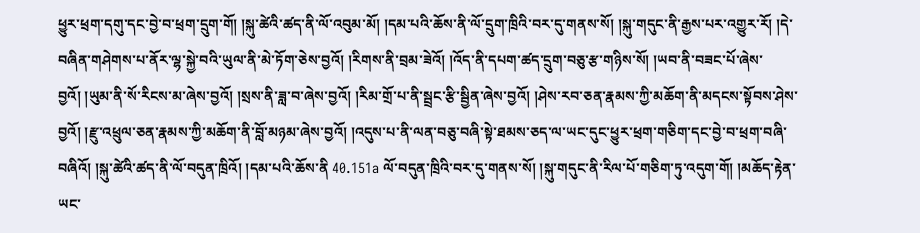ཕྱུར་ཕྲག་དགུ་དང་བྱེ་བ་ཕྲག་དྲུག་གོ། །སྐུ་ཚེའི་ཚད་ནི་ལོ་འབུམ་མོ། །དམ་པའི་ཆོས་ནི་ལོ་དྲུག་ཁྲིའི་བར་དུ་གནས་སོ། །སྐུ་གདུང་ནི་རྒྱས་པར་འགྱུར་རོ། །དེ་བཞིན་གཤེགས་པ་ནོར་ལྷ་སྐྱེ་བའི་ཡུལ་ནི་མེ་ཏོག་ཅེས་བྱའོ། །རིགས་ནི་བྲམ་ཟེའོ། །འོད་ནི་དཔག་ཚད་དྲུག་བཅུ་རྩ་གཉིས་སོ། །ཡབ་ནི་བཟང་པོ་ཞེས་བྱའོ། །ཡུམ་ནི་སོ་རིངས་མ་ཞེས་བྱའོ། །སྲས་ནི་ཟླ་བ་ཞེས་བྱའོ། །རིམ་གྲོ་པ་ནི་སྦྲང་རྩི་སྦྱིན་ཞེས་བྱའོ། །ཤེས་རབ་ཅན་རྣམས་ཀྱི་མཆོག་ནི་མདངས་སྟོབས་ཤེས་བྱའོ། །རྫུ་འཕྲུལ་ཅན་རྣམས་ཀྱི་མཆོག་ནི་བློ་མཉམ་ཞེས་བྱའོ། །འདུས་པ་ནི་ལན་བཅུ་བཞི་སྟེ་ཐམས་ཅད་ལ་ཡང་དུང་ཕྱུར་ཕྲག་གཅིག་དང་བྱེ་བ་ཕྲག་བཞི་བཞིའོ། །སྐུ་ཚེའི་ཚད་ནི་ལོ་བདུན་ཁྲིའོ། །དམ་པའི་ཆོས་ནི 40.151a ལོ་བདུན་ཁྲིའི་བར་དུ་གནས་སོ། །སྐུ་གདུང་ནི་རིལ་པོ་གཅིག་ཏུ་འདུག་གོ། །མཆོད་རྟེན་ཡང་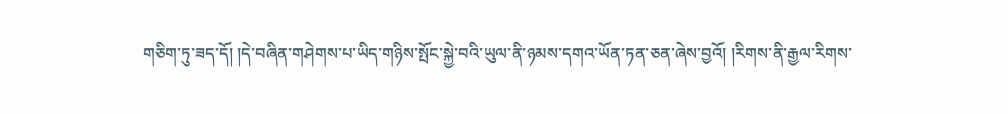གཅིག་ཏུ་ཟད་དོ། །དེ་བཞིན་གཤེགས་པ་ཡིད་གཉིས་སྤོང་སྐྱེ་བའི་ཡུལ་ནི་ཉམས་དགའ་ཡོན་ཏན་ཅན་ཞེས་བྱའོ། །རིགས་ནི་རྒྱལ་རིགས་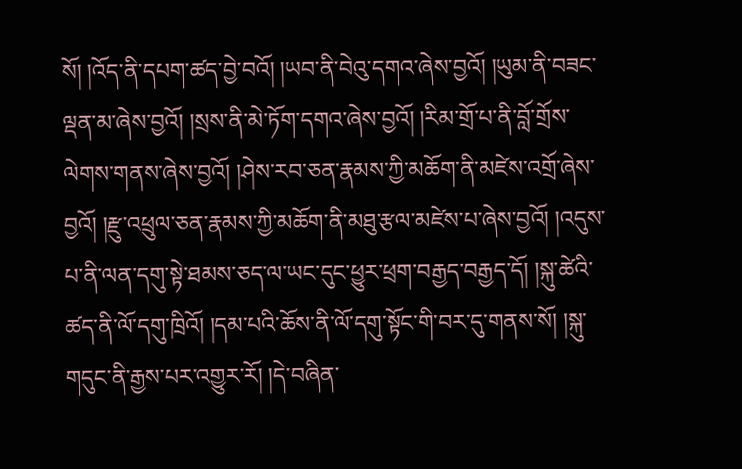སོ། །འོད་ནི་དཔག་ཚད་བྱེ་བའོ། །ཡབ་ནི་བེའུ་དགའ་ཞེས་བྱའོ། །ཡུམ་ནི་བཟང་ལྡན་མ་ཞེས་བྱའོ། །སྲས་ནི་མེ་ཏོག་དགའ་ཞེས་བྱའོ། །རིམ་གྲོ་པ་ནི་བློ་གྲོས་ལེགས་གནས་ཞེས་བྱའོ། །ཤེས་རབ་ཅན་རྣམས་ཀྱི་མཆོག་ནི་མཛེས་འགྲོ་ཞེས་བྱའོ། །རྫུ་འཕྲུལ་ཅན་རྣམས་ཀྱི་མཆོག་ནི་མཐུ་རྩལ་མཛེས་པ་ཞེས་བྱའོ། །འདུས་པ་ནི་ལན་དགུ་སྟེ་ཐམས་ཅད་ལ་ཡང་དུང་ཕྱུར་ཕྲག་བརྒྱད་བརྒྱད་དོ། །སྐུ་ཚེའི་ཚད་ནི་ལོ་དགུ་ཁྲིའོ། །དམ་པའི་ཆོས་ནི་ལོ་དགུ་སྟོང་གི་བར་དུ་གནས་སོ། །སྐུ་གདུང་ནི་རྒྱས་པར་འགྱུར་རོ། །དེ་བཞིན་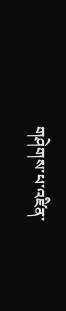གཤེགས་པ་འཛིན་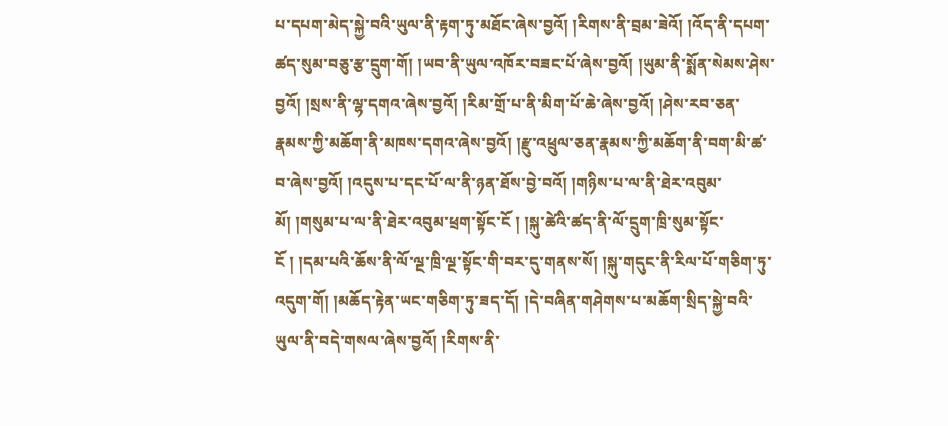པ་དཔག་མེད་སྐྱེ་བའི་ཡུལ་ནི་རྟག་ཏུ་མཐོང་ཞེས་བྱའོ། །རིགས་ནི་བྲམ་ཟེའོ། །འོད་ནི་དཔག་ཚད་སུམ་བཅུ་རྩ་དྲུག་གོ། །ཡབ་ནི་ཡུལ་འཁོར་བཟང་པོ་ཞེས་བྱའོ། །ཡུམ་ནི་སྨོན་སེམས་ཤེས་བྱའོ། །སྲས་ནི་ལྷ་དགའ་ཞེས་བྱའོ། །རིམ་གྲོ་པ་ནི་མིག་པོ་ཆེ་ཞེས་བྱའོ། །ཤེས་རབ་ཅན་རྣམས་ཀྱི་མཆོག་ནི་མཁས་དགའ་ཞེས་བྱའོ། །རྫུ་འཕྲུལ་ཅན་རྣམས་ཀྱི་མཆོག་ནི་བག་མི་ཚ་བ་ཞེས་བྱའོ། །འདུས་པ་དང་པོ་ལ་ནི་ཉན་ཐོས་བྱེ་བའོ། །གཉིས་པ་ལ་ནི་ཐེར་འབུམ་མོ། །གསུམ་པ་ལ་ནི་ཐེར་འབུམ་ཕྲག་སྟོང་ངོ ། །སྐུ་ཚེའི་ཚད་ནི་ལོ་དྲུག་ཁྲི་སུམ་སྟོང་ངོ ། །དམ་པའི་ཆོས་ནི་ལོ་ལྔ་ཁྲི་ལྔ་སྟོང་གི་བར་དུ་གནས་སོ། །སྐུ་གདུང་ནི་རིལ་པོ་གཅིག་ཏུ་འདུག་གོ། །མཆོད་རྟེན་ཡང་གཅིག་ཏུ་ཟད་དོ། །དེ་བཞིན་གཤེགས་པ་མཆོག་སྲིད་སྐྱེ་བའི་ཡུལ་ནི་བདེ་གསལ་ཞེས་བྱའོ། །རིགས་ནི་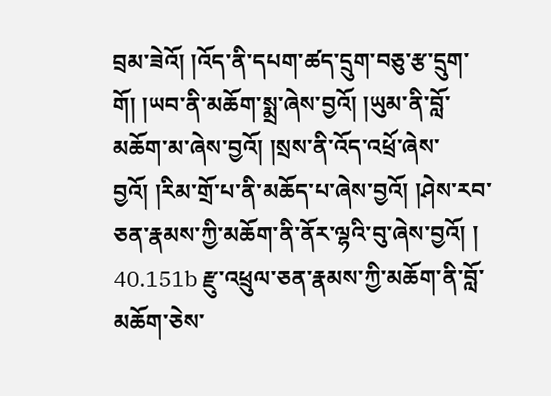བྲམ་ཟེའོ། །འོད་ནི་དཔག་ཚད་དྲུག་བཅུ་རྩ་དྲུག་གོ། །ཡབ་ནི་མཆོག་སྨྲ་ཞེས་བྱའོ། །ཡུམ་ནི་བློ་མཆོག་མ་ཞེས་བྱའོ། །སྲས་ནི་འོད་འཕྲོ་ཞེས་བྱའོ། །རིམ་གྲོ་པ་ནི་མཆོད་པ་ཞེས་བྱའོ། །ཤེས་རབ་ཅན་རྣམས་ཀྱི་མཆོག་ནི་ནོར་ལྷའི་བུ་ཞེས་བྱའོ། ། 40.151b རྫུ་འཕྲུལ་ཅན་རྣམས་ཀྱི་མཆོག་ནི་བློ་མཆོག་ཅེས་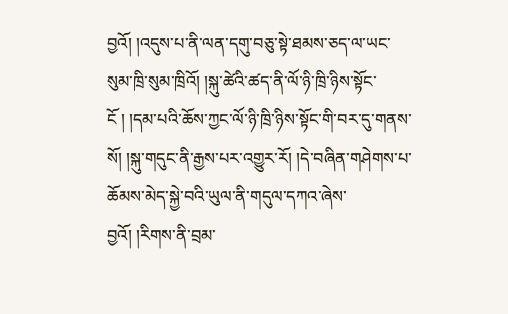བྱའོ། །འདུས་པ་ནི་ལན་དགུ་བཅུ་སྟེ་ཐམས་ཅད་ལ་ཡང་སུམ་ཁྲི་སུམ་ཁྲིའོ། །སྐུ་ཚེའི་ཚད་ནི་ལོ་ཉི་ཁྲི་ཉིས་སྟོང་ངོ ། །དམ་པའི་ཆོས་ཀྱང་ལོ་ཉི་ཁྲི་ཉིས་སྟོང་གི་བར་དུ་གནས་སོ། །སྐུ་གདུང་ནི་རྒྱས་པར་འགྱུར་རོ། །དེ་བཞིན་གཤེགས་པ་ཆོམས་མེད་སྐྱེ་བའི་ཡུལ་ནི་གདུལ་དཀའ་ཞེས་བྱའོ། །རིགས་ནི་བྲམ་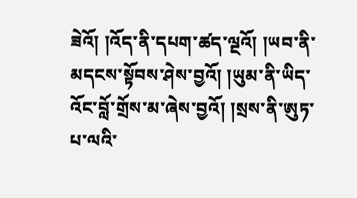ཟེའོ། །འོད་ནི་དཔག་ཚད་ལྔའོ། །ཡབ་ནི་མདངས་སྟོབས་ཤེས་བྱའོ། །ཡུམ་ནི་ཡིད་འོང་བློ་གྲོས་མ་ཞེས་བྱའོ། །སྲས་ནི་ཨུཏ་པ་ལའི་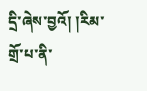དྲི་ཞེས་བྱའོ། །རིམ་གྲོ་པ་ནི་